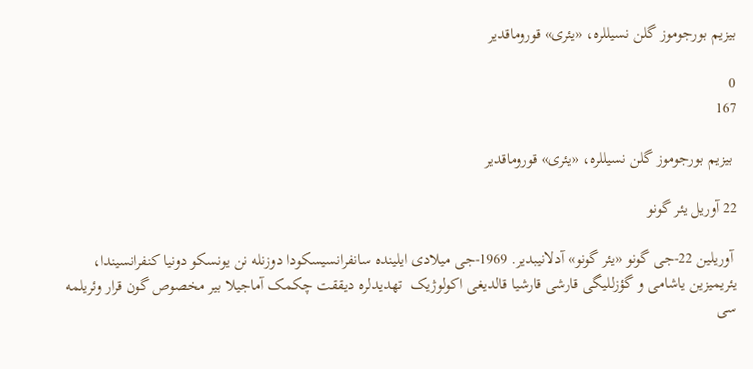بیزیم بورجوموز گلن نسیللره، «یئری» قوروماقدیر

0
167

 بیزیم بورجوموز گلن نسیللره، «یئری» قوروماقدیر

22 آوریل یئر گونو

 آوریلین 22-جی گونو «یئر گونو» آدلانیبدیر. 1969-جی میلادی ایلینده سانفرانسیسکودا دوزنله نن یونسکو دونیا کنفرانسیندا، یئریمیزین یاشامی و گؤزللیگی قارشی قارشیا قالدیغی اکولوژیک  تهدیدلره دیققت چکمک آماجیلا بیر مخصوص گون قرار وئریلمه سی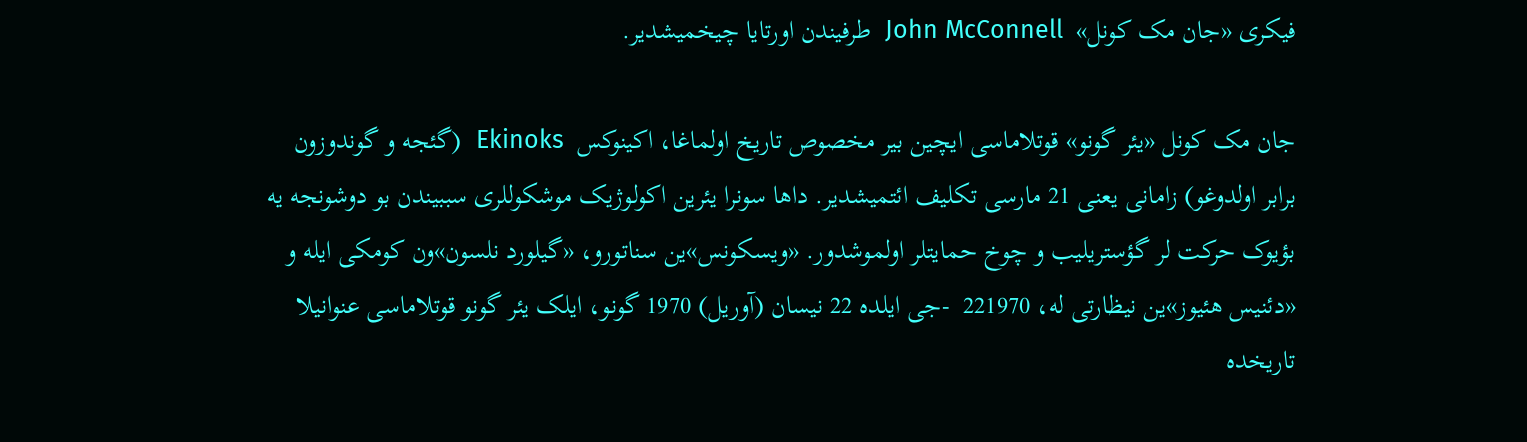فیکری «جان مک کونل»  John McConnell  طرفیندن اورتایا چیخمیشدیر.

جان مک کونل «یئر گونو» قوتلاماسی ایچین بیر مخصوص تاریخ اولماغا، اکینوکس  Ekinoks  (گئجه و گوندوزون برابر اولدوغو) زامانی یعنی 21 مارسی تکلیف ائتمیشدیر. داها سونرا یئرین اکولوژیک موشکوللری سببیندن بو دوشونجه یه بؤیوک حرکت لر گؤستریلیب و چوخ حمایتلر اولموشدور. «ویسکونس»ین سناتورو، «گیلورد نلسون»ون کومکی ایله و «دئنیس هئیوز»ین نیظارتی له، 221970  -جی ایلده 22 نیسان (آوریل) 1970 گونو، ایلک یئر گونو قوتلاماسی عنوانیلا تاریخده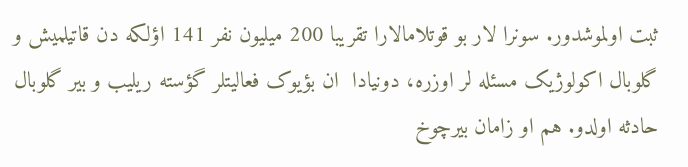ثبت اولموشدور. سونرا لار بو قوتلامالارا تقریبا 200 میلیون نفر 141 اؤلکه دن قاتیلمیش و گلوبال اکولوژیک مسئله لر اوزره، دونیادا  ان بؤیوک فعالیتلر گؤسته ریلیب و بیر گلوبال حادثه اولدو. هم او زامان بیرچوخ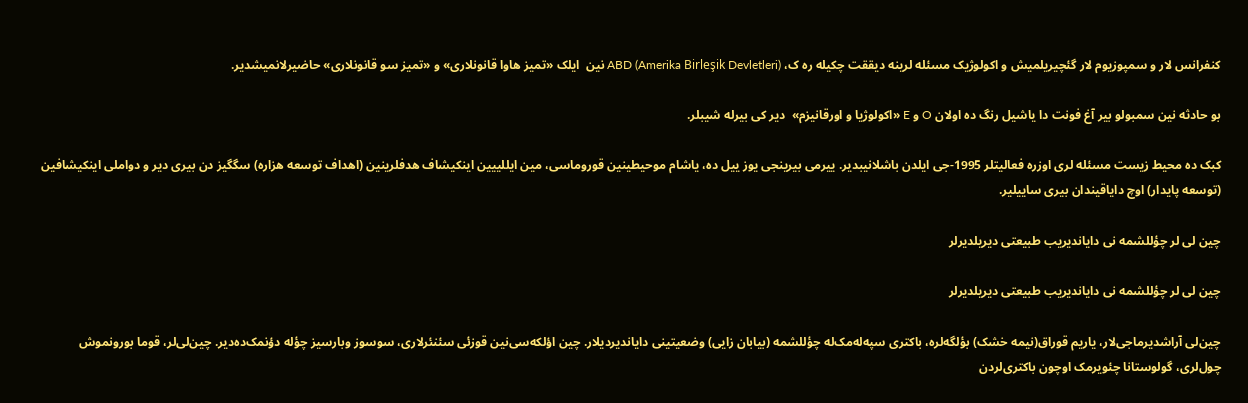کنفرانس لار و سمپوزیوم لار گئچیریلمیش و اکولوژیک مسئله لرینه دیققت چکیله ره ک، ABD (Amerika Birleşik Devletleri) نین  ایلک «تمیز هاوا قانونلاری» و «تمیز سو قانونلاری» حاضیرلانمیشدیر.

بو حادثه نین سمبولو بیر آغ فونت دا یاشیل رنگ ده اولان O و E «اکولوژیا و اورقانیزم»  دیر کی بیرله شیبلر.

کبک ده محیط زیست مسئله لری اوزره فعالیتلر 1995-جی ایلدن باشلانیبدیر. ییرمی بیرینجی یوز ییل ده، یاشام موحیطینین قوروماسی، مین ایللییین اینکیشاف هدفلرینین (اهداف توسعه هزاره) سگگیز دن بیری دیر و دواملی اینکیشافین (توسعه پایدار) اوچ دایاقیندان بیری ساییلیر.

چین لی لر چؤللشمه نی دایاندیریب طبیعتی دیریلدیرلر

چین لی لر چؤللشمه نی دایاندیریب طبیعتی دیریلدیرلر

چین‌لی آراشدیرماجی‌لار، یاریم قوراق(نیمه خشک) بؤلگه‌لره، باکتری سپه‌له‌مک‌له چؤللشمه (بیابان زایی) وضعیتینی دایاندیردیلار. چین اؤلکه‌سی‌نین قوزئی سئنئرلاری، سوسوز وبارسیز چؤله دؤنمک‌ده‌‌دیر. چین‌لی‌لر، قوما بورونموش چول‌لری، گولوستانا چئویرمک اوچون باکتری‌لردن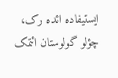ایستیفاده ائده رک، چؤلو گولوستان ائتمک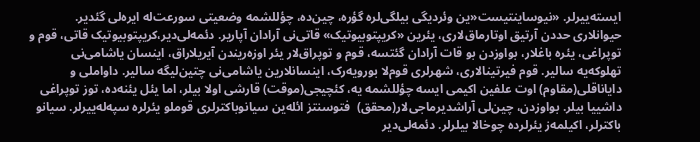ایسته‌ییرلر. «نیوساینتیست‌«ین وئردیگی بیلگی‌لره گؤره، چین‌ده، چؤللشمه وضعیتی سورعت‌له ایره‌لی گئدیر. حیوانلاری حددن آرتیق اوتارماق‌لاری، یئرین «کریپتوبیوتیک» قاتی‌نی آرادان آپاریر. دئمه‌لی‌دیر،کریپتوبیوتیک قاتی، قوم و توپراغی، یئره باغلار، بواوزدن بو قات آرادان گئتسه، قوم و توپراق‌لار یئر اوزه‌ریندن آیریلاراق، اینسان یاشامی‌نی تهلوکه‌یه سالیر. قوم فیرتینالاری، شهر‌لری قوم‌لا بورویه‌رک، اینسانلارین یاشامی‌نی چتین‌لیگه سالیر. داواملی و دایاناقلی(مقاوم) اوت علفین اکیمی ایسه چؤللشمه یه، کئچیجی(موقت) قارشی اولا بیلر، اما یئل یئنه‌ده، توز توپراغی داشییا بیلر. بواوزدن، چین‌لی آراشدیرماجی‌لار(محقق)  فتوسنتز ائله‌ین سیانوباکترلری قوملو یئرلره سپه‌له‌ییرلر. سیانو باکترلر، اکیلمه‌ز یئرلرده چوخالا بیلرلر. دئمه‌لی‌دیر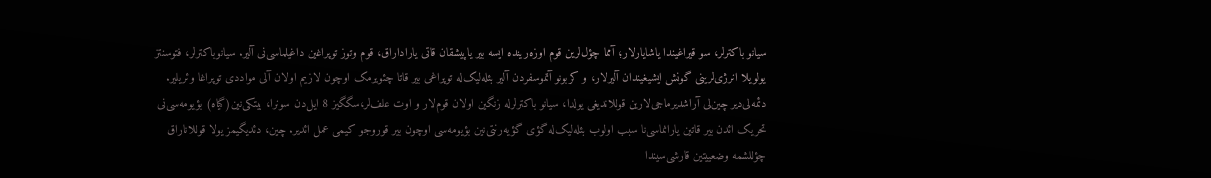سیانو باکترلر، سو قیراغیندا یاشایارلار؛ آمما چؤل‌لرین قوم اوزه‌رینده ایسه بیر یاپیشقان قاتی یاراداراق، قوم وتوز توپراغین داغیلماسی‌نی آلیر. سیانوباکترلر، فتوسنتز یولویلا انرژی‌لرینی گونش ایشیغیندان آلیرلار، و کربونو آتموسفردن آلیر بئله‌لیک‌له توپراغی بیر قاتا چئویرمک اوچون لازیم اولان آلی مواددی توپراغا وئریلیر. دئمه‌لی‌دیر چین‌لی آراشدیرماجی‌لارین قوللاندیغی یولدا، سیانو باکترلرله زنگین اولان قوم‌لار و اوت علف‌لر،سگگیز 8 ایل‌دن سونرا، بیتکی‌نین(گیاه) بؤیومه‌سی‌نی تحریک ائدن بیر قاتین یارانماسی‌نا سبب اولوب بئله‌لیک‌له گؤی گؤیه‌رنتی‌نین بؤیومه‌سی‌ اوچون بیر قوروجو کیمی عمل ائدیر. چین، دئدیگیمز یولا قوللاناراق چؤللشمه وضعییتین قارشی‌سیندا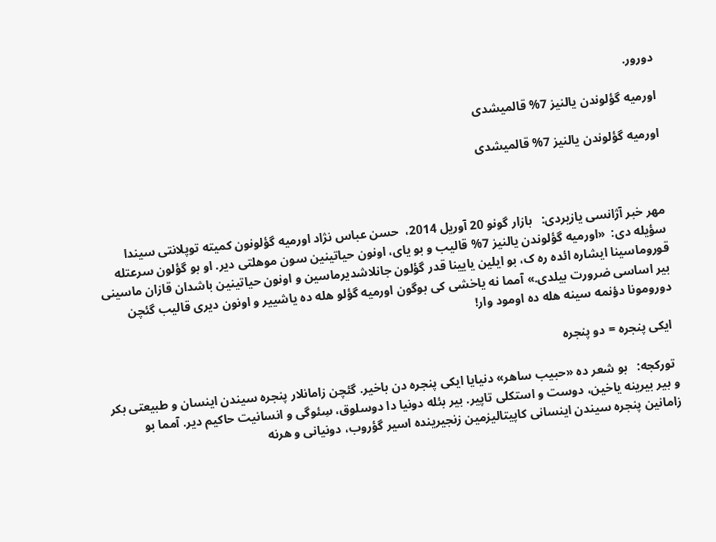دورور.

اورمیه گؤلوندن یالنیز 7% قالمیشدی

اورمیه گؤلوندن یالنیز 7% قالمیشدی



مهر خبر آژانسی یازیردی:   بازار گونو 20 آوریل 2014،  حسن عباس نژاد اورمیه گؤلونون کمیته توپلانتی سیندا سؤیله دی:  «اورمیه گؤلوندن یالنیز 7% قالیب و بو یای، اونون حیاتینین سون موهلتی دیر. او بو گؤلون سرعتله قوروماسینا ایشاره ائده ره ک، بو ایلین یایینا قدر گؤلون جانلاشدیرماسین و اونون حیاتینین باشدان قازان ماسینی بیر اساسی ضرورت بیلدی.» آمما نه یاخشی کی بوگون اورمیه گؤلو هله ده یاشییر و اونون دیری قالیب گئچن دورومونا دؤنمه سینه هله ده اومود وار!

 ایکی پنجره = دو پنجره

 تورکجه:   بو شعر ده «حبیب ساهر» دنیایا ایکی پنجره دن باخیر. گئچن زامانلار پنجره سیندن اینسان و طبیعتی بکر و بیر بیرینه یاخین، دوست و استکلی تاپیر. بیر بئله دونیا دا دوسلوق، سِئوگی و انسانیت حاکیم دیر. آمما بو زامانین پنجره سیندن اینسانی کاپیتالیزمین زنجیرینده اسیر گؤروب، دونیانی و هرنه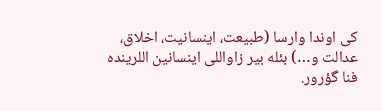کی اوندا وارسا (طبیعت، اینسانیت، اخلاق، عدالت و…) بئله بیر زاواللی اینسانین اللرینده فنا گؤرور.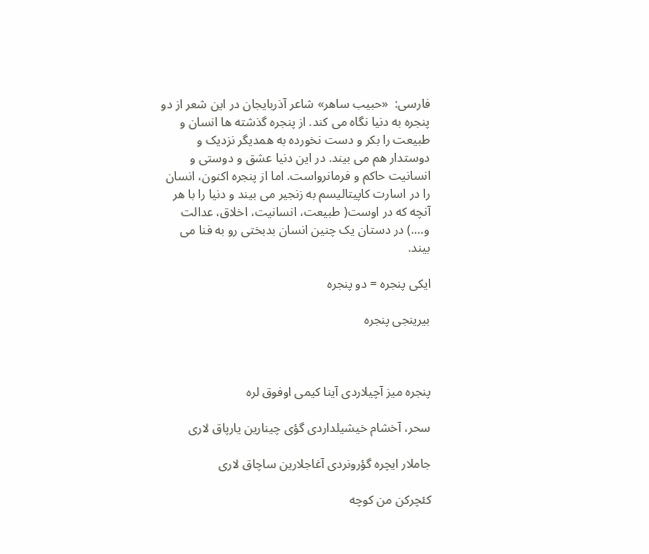فارسی:  «حبیب ساهر» شاعر آذربایجان در این شعر از دو پنجره به دنیا نگاه می کند. از پنجره گذشته ها انسان و طبیعت را بکر و دست نخورده به همدیگر نزدیک و دوستدار هم می بیند. در این دنیا عشق و دوستی و انسانیت حاکم و فرمانرواست. اما از پنجره اکنون، انسان را در اسارت کاپیتالیسم به زنجیر می بیند و دنیا را با هر آنچه که در اوست( طبیعت، انسانیت، اخلاق، عدالت و….) در دستان یک چنین انسان بدبختی رو به فنا می بیند.

ایکی پنجره = دو پنجره

بیرینجی پنجره



پنجره میز آچیلاردی آینا کیمی اوفوق لره

سحر، آخشام خیشیلداردی گؤی چینارین یارپاق لاری

جاملار ایچره گؤرونردی آغاجلارین ساچاق لاری

کئچرکن من کوچه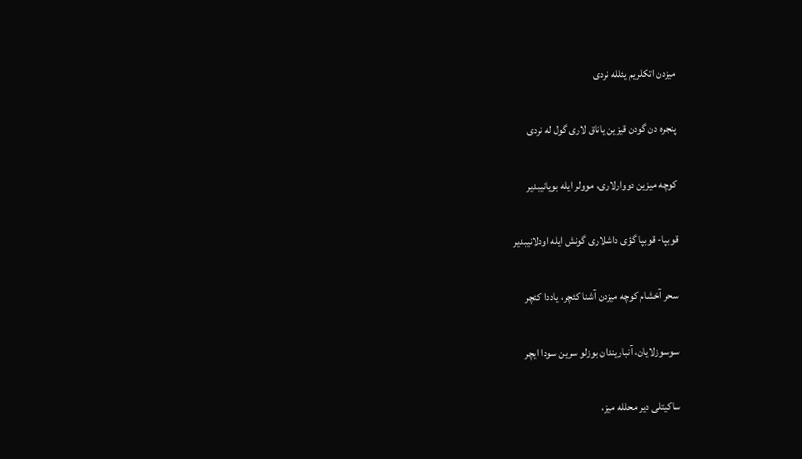میزدن اتکلریم یئلله نردی

پنجره دن گودن قیزین یاناق لاری گول له نردی

کوچه میزین دووارلاری، موولر ایله بویانیبدیر

قوبپا- قوبپا گؤی داشلاری گونش ایله اودلانیبدیر

سحر آخشام کوچه میزدن آشنا کئچر، یاددا کئچر

سوسوزلایان، آنباریندان بوزلو سرین سودا ایچر

ساکیتلی دیر محلله میز،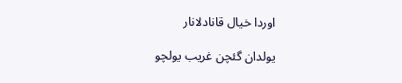اوردا خیال قانادلانار

یولدان گئچن غریب یولچو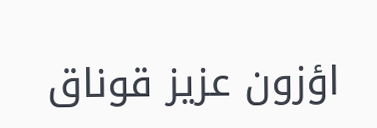اؤزون عزیز قوناق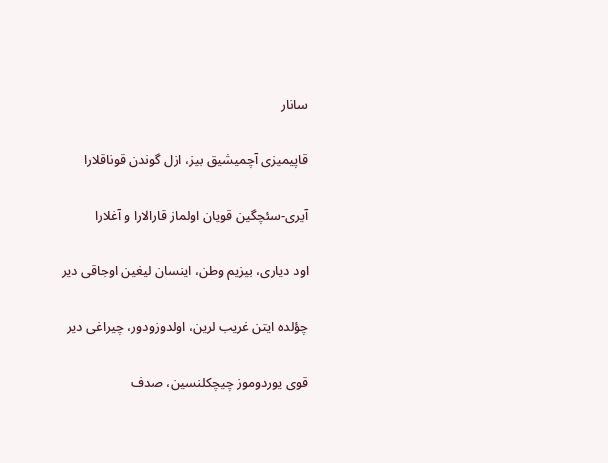سانار

قاپیمیزی آچمیشیق بیز، ازل گوندن قوناقلارا

آیری-سئچگین قویان اولماز قارالارا و آغلارا

اود دیاری، بیزیم وطن، اینسان لیغین اوجاقی دیر

چؤلده ایتن غریب لرین، اولدوزودور، چیراغی دیر

قوی یوردوموز چیچکلنسین، صدف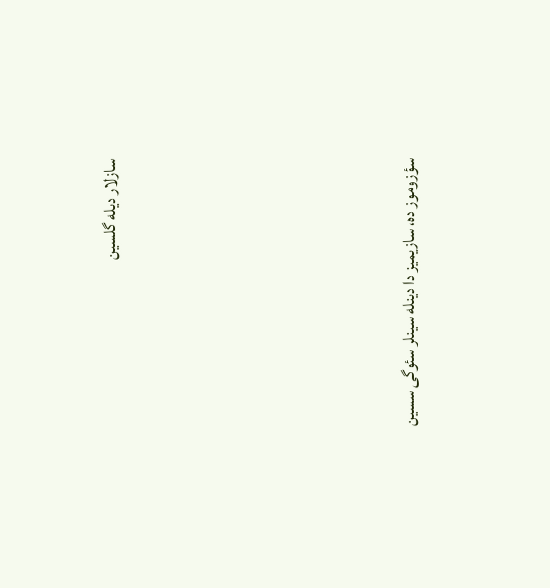سازلار دیله گلسین







سؤزوموز ده، سازیمیز دا دینله سینلر سئوگی سسین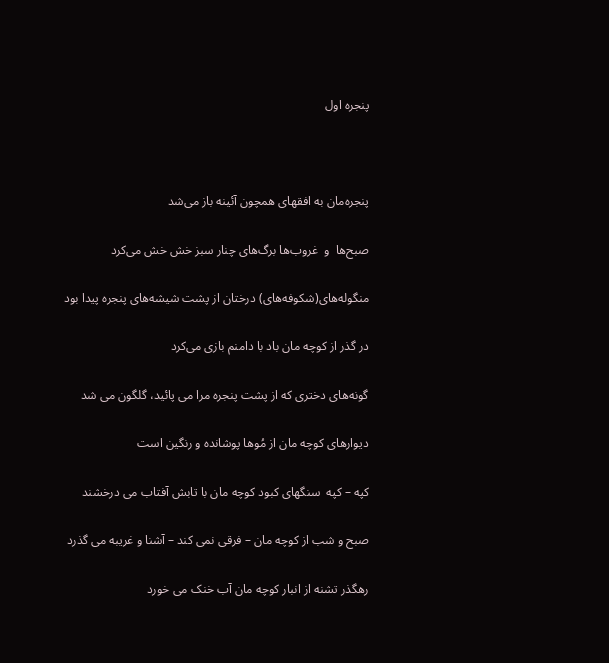پنجره اول



پنجره‌مان به افقهای همچون آئینه باز می‌شد

صبح‌ها  و  غروب‌ها برگ‌های چنار سبز خش خش می‌کرد

منگوله‌های(شکوفه‌های) درختان از پشت شیشه‌های پنجره پیدا بود

در گذر از کوچه مان باد با دامنم بازی می‌کرد

گونه‌های دختری که از پشت پنجره مرا می پائید، گلگون می شد

دیوارهای کوچه مان از مُوها پوشانده و رنگین است

کپه – کپه  سنگهای کبود کوچه مان با تابش آفتاب می درخشند

صبح و شب از کوچه مان – فرقی نمی کند – آشنا و غریبه می گذرد

رهگذر تشنه از انبار کوچه مان آب خنک می خورد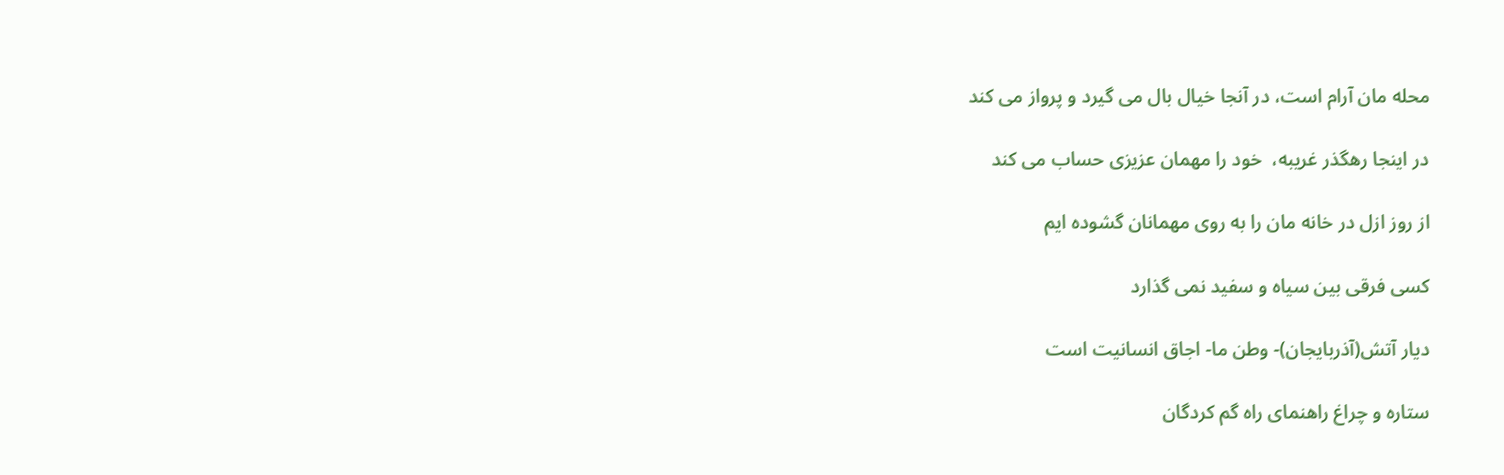محله مان آرام است، در آنجا خیال بال می گیرد و پرواز می کند

در اینجا رهگذر غریبه،  خود را مهمان عزیزی حساب می کند

از روز ازل در خانه مان را به روی مهمانان گشوده ایم

کسی فرقی بین سیاه و سفید نمی گذارد

دیار آتش(آذربایجان)- وطن ما- اجاق انسانیت است

ستاره و چراغ راهنمای راه گم کردگان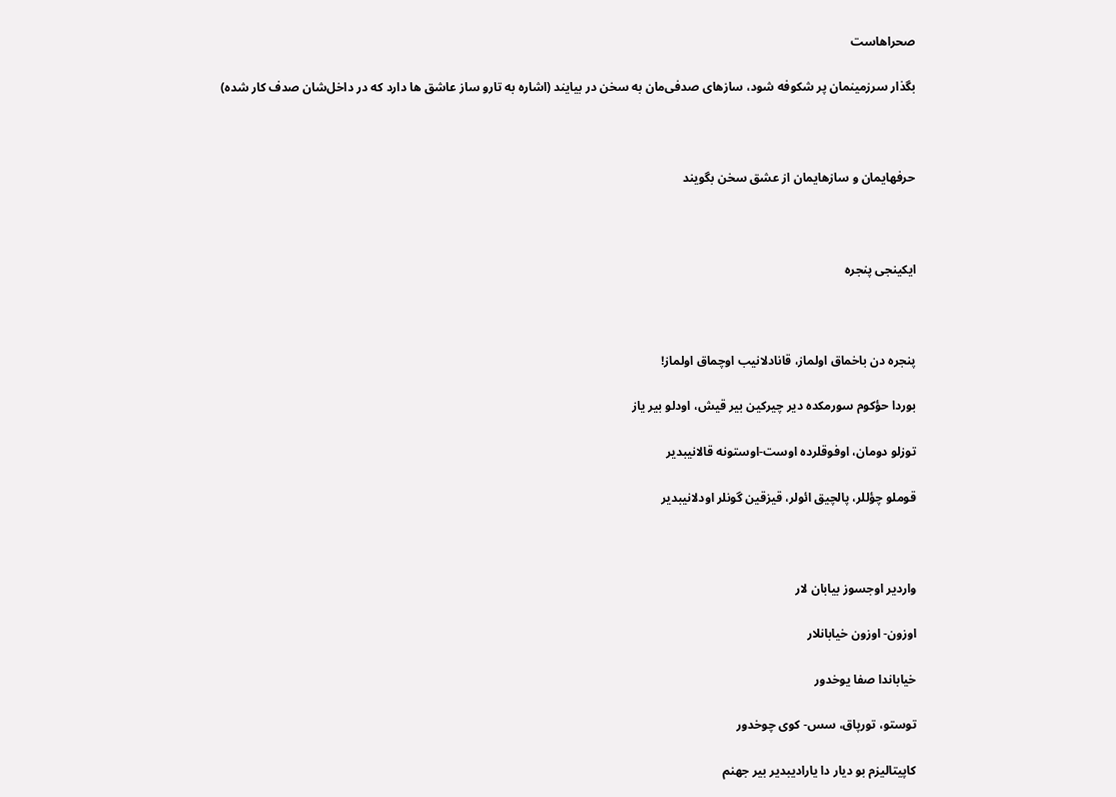صحراهاست

بگذار سرزمینمان پر شکوفه شود، سازهای صدفی‌مان به سخن در بیایند (اشاره به تارو ساز عاشق ها دارد که در داخل‌شان صدف کار شده)



حرفهایمان و سازهایمان از عشق سخن بگویند



ایکینجی پنجره



پنجره دن باخماق اولماز، قانادلانیب اوچماق اولماز!

بوردا حؤکوم سورمکده دیر چیرکین بیر قیش، اودلو بیر یاز

توزلو دومان، اوفوقلرده اوست-اوستونه قالانیبدیر

قوملو چؤللر، پالچیق ائولر، قیزقین گونلر اودلانیبدیر



واردیر اوجسوز بیابان لار

اوزون- اوزون خیابانلار

خیاباندا صفا یوخدور

توستو، تورپاق، سس- کوی چوخدور

کاپیتالیزم بو دیار دا یارادیبدیر بیر جهنم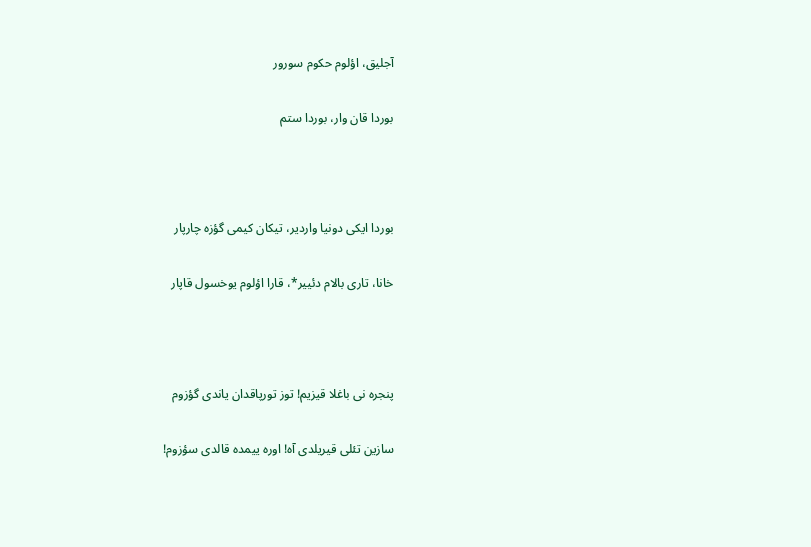آجلیق، اؤلوم حکوم سورور

بوردا قان وار، بوردا ستم



بوردا ایکی دونیا واردیر، تیکان کیمی گؤزه چارپار

خانا، تاری بالام دئییر*، قارا اؤلوم یوخسول قاپار



پنجره نی باغلا قیزیم! توز تورپاقدان یاندی گؤزوم

سازین تئلی قیریلدی آه! اوره ییمده قالدی سؤزوم!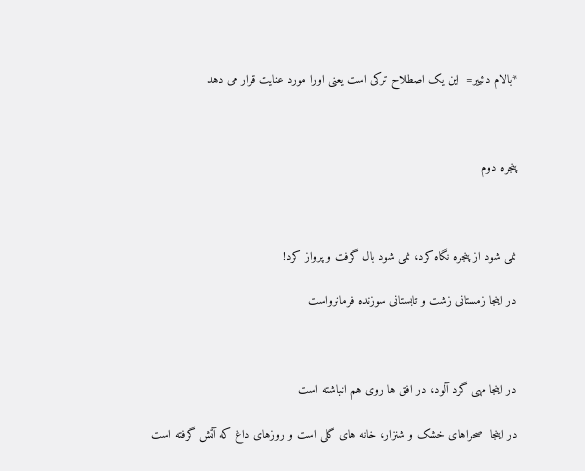*بالام دئییر=  این یک اصطلاح ترکی است یعنی اورا مورد عنایت قرار می دهد



پنجره دوم



نمی شود از پنجره نگاه کرد، نمی شود بال گرفت و پرواز کرد!

در اینجا زمستانی زشت و تابستانی سوزنده فرمانرواست



در اینجا مهی گرد آلود، در افق ها روی هم انباشته است

در اینجا  صحراهای خشک و شنزار، خانه های گلی است و روزهای داغ که آتش گرفته است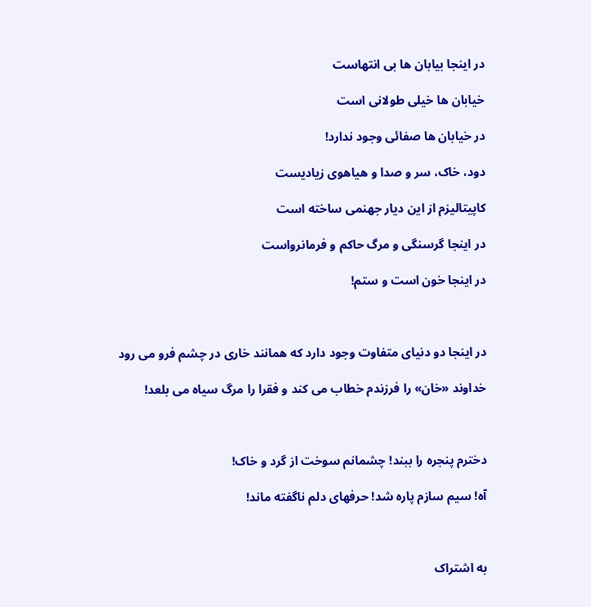در اینجا بیابان ها بی انتهاست

خیابان ها خیلی طولانی است

در خیابان ها صفائی وجود ندارد!

دود، خاک، سر و صدا و هیاهوی زیادیست

کاپیتالیزم از این دیار جهنمی ساخته است

در اینجا گرسنگی و مرگ حاکم و فرمانرواست

در اینجا خون است و ستم!



در اینجا دو دنیای متفاوت وجود دارد که همانند خاری در چشم فرو می رود

خداوند «خان» را فرزندم خطاب می کند و فقرا را مرگ سیاه می بلعد!



دخترم پنجره را ببند! چشمانم سوخت از گرد و خاک!

آه! سیم سازم پاره شد! حرفهای دلم ناگفته ماند!



به اشتراک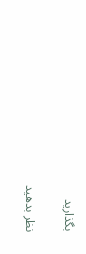بگذارید

نظر بدهید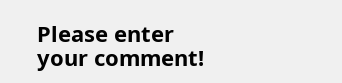Please enter your comment!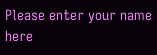Please enter your name here